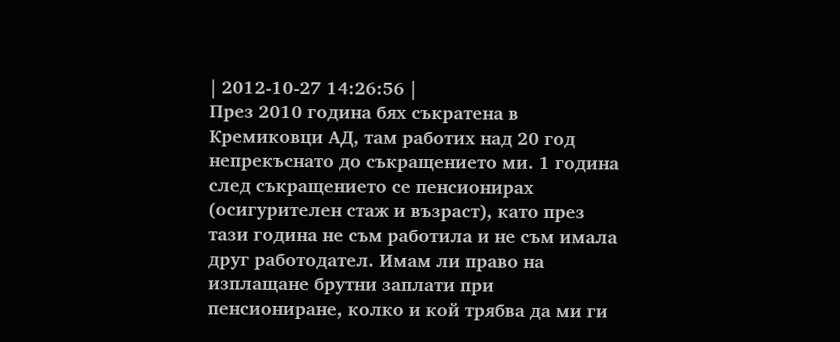| 2012-10-27 14:26:56 |
През 2010 година бях съкратена в Кремиковци АД, там работих над 20 год непрекъснато до съкращението ми. 1 година след съкращението се пенсионирах (осигурителен стаж и възраст), като през тази година не съм работила и не съм имала друг работодател. Имам ли право на изплащане брутни заплати при пенсиониране, колко и кой трябва да ми ги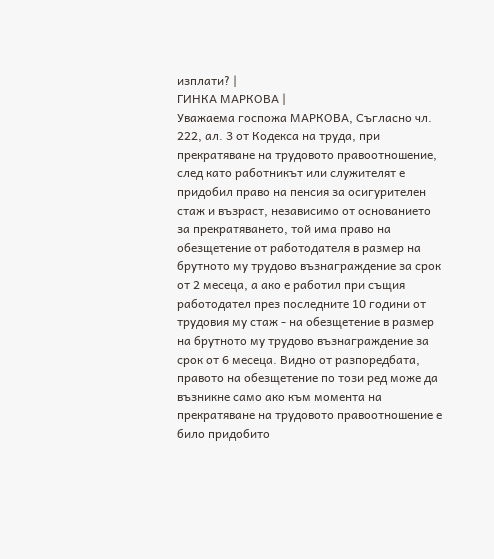изплати? |
ГИНКА МАРКОВА |
Уважаема госпожа МАРКОВА, Съгласно чл. 222, ал. 3 от Кодекса на труда, при прекратяване на трудовото правоотношение, след като работникът или служителят е придобил право на пенсия за осигурителен стаж и възраст, независимо от основанието за прекратяването, той има право на обезщетение от работодателя в размер на брутното му трудово възнаграждение за срок от 2 месеца, а ако е работил при същия работодател през последните 10 години от трудовия му стаж - на обезщетение в размер на брутното му трудово възнаграждение за срок от 6 месеца. Видно от разпоредбата, правото на обезщетение по този ред може да възникне само ако към момента на прекратяване на трудовото правоотношение е било придобито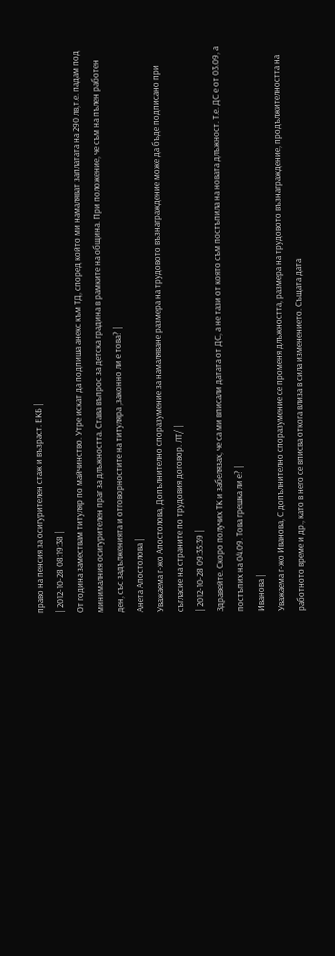право на пенсия за осигурителен стаж и възраст. ЕКБ |
| 2012-10-28 08:19:38 |
От година замествам титуляр по майчинство. Утре искат да подпиша анекс към ТД, според който ми намаляват заплатата на 290 лв,т.е. падам под минималния осигурителен праг за длъжността. Става въпрос за детска градина в рамките на община. При положение, че съм на пълен работен ден, със задълженията и отговорностите на титуляра ,законно ли е това? |
Анета Апостолова |
Уважаема г-жо Апостолова, Допълнително споразумение за намаляване размера на трудовото възнаграждение може да бъде подписано при съгласие на страните по трудовия договор. ЛТ/ |
| 2012-10-28 09:35:39 |
Здравейте. Скоро получих ТК и забелязах, че са ми вписали датата от ДС, а не тази от която съм постъпила на новата длъжност. Т.е. ДС е от 03.09, а постъпих на 04.09. Това грешка ли е? |
Иванова |
Уважаема г-жо Иванова, С допълнително споразумение се променя длъжността, размера на трудовото възнаграждение, продължителността на работното време и др., като в него се вписва откога влиза в сила изменението. Същата дата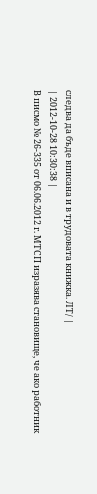следва да бъде вписана и в трудовата книжка. ЛТ/ |
| 2012-10-28 10:30:38 |
В писмо № 26-335 от 06.06.2012 г. МТСП изразява становище, че ако работник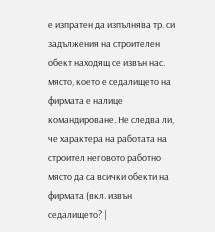е изпратен да изпълнява тр. си задължения на строителен обект находящ се извън нас. място, което е седалището на фирмата е налице командироване. Не следва ли, че характера на работата на строител неговото работно място да са всички обекти на фирмата (вкл. извън седалището? |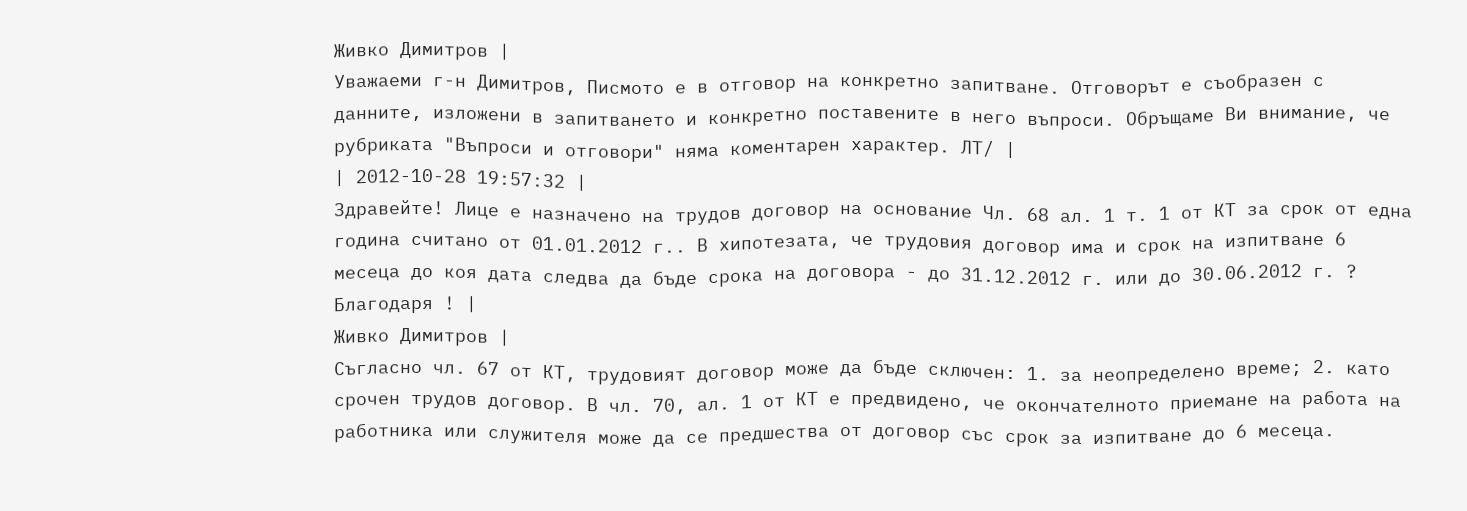Живко Димитров |
Уважаеми г-н Димитров, Писмото е в отговор на конкретно запитване. Отговорът е съобразен с данните, изложени в запитването и конкретно поставените в него въпроси. Обръщаме Ви внимание, че рубриката "Въпроси и отговори" няма коментарен характер. ЛТ/ |
| 2012-10-28 19:57:32 |
Здравейте! Лице е назначено на трудов договор на основание Чл. 68 ал. 1 т. 1 от КТ за срок от една година считано от 01.01.2012 г.. В хипотезата, че трудовия договор има и срок на изпитване 6 месеца до коя дата следва да бъде срока на договора - до 31.12.2012 г. или до 30.06.2012 г. ? Благодаря ! |
Живко Димитров |
Съгласно чл. 67 от КТ, трудовият договор може да бъде сключен: 1. за неопределено време; 2. като срочен трудов договор. В чл. 70, ал. 1 от КТ е предвидено, че окончателното приемане на работа на работника или служителя може да се предшества от договор със срок за изпитване до 6 месеца.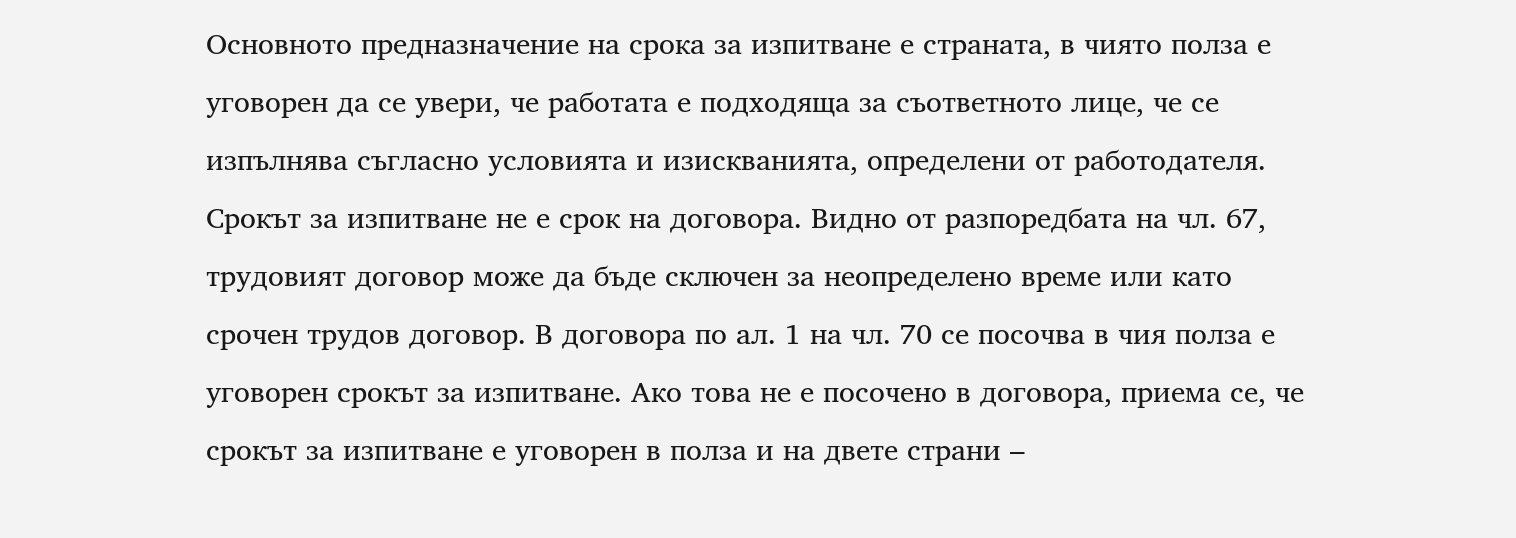Основното предназначение на срока за изпитване е страната, в чиято полза е уговорен да се увери, че работата е подходяща за съответното лице, че се изпълнява съгласно условията и изискванията, определени от работодателя. Срокът за изпитване не е срок на договора. Видно от разпоредбата на чл. 67, трудовият договор може да бъде сключен за неопределено време или като срочен трудов договор. В договора по ал. 1 на чл. 70 се посочва в чия полза е уговорен срокът за изпитване. Ако това не е посочено в договора, приема се, че срокът за изпитване е уговорен в полза и на двете страни –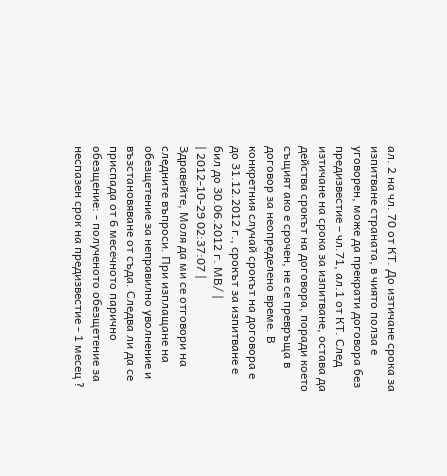ал. 2 на чл. 70 от КТ. До изтичане срока за изпитване страната, в чиято полза е уговорен, може да прекрати договора без предизвестие – чл.71, ал.1 от КТ. След изтичане на срока за изпитване, остава да действа срокът на договора, поради което същият ако е срочен, не се превръща в договор за неопределено време. В конкретния случай срокът на договора е до 31.12.2012 г., срокът за изпитване е бил до 30.06.2012 г. МВ/ |
| 2012-10-29 02:37:07 |
Здравейте, Моля да ми се отговори на следните въпроси. При изплащане на обезщетение за неправилно уволнение и възстановяване от съда. Следва ли да се приспада от 6 месечното парично обезщение: - полученото обезщетение за неспазен срок на предизвестие - 1 месец ?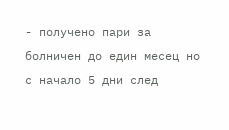- получено пари за болничен до един месец но с начало 5 дни след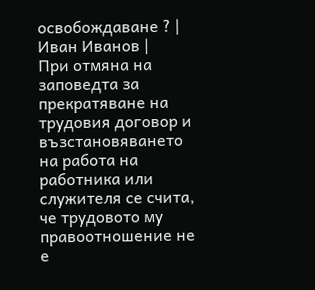освобождаване ? |
Иван Иванов |
При отмяна на заповедта за прекратяване на трудовия договор и възстановяването на работа на работника или служителя се счита, че трудовото му правоотношение не е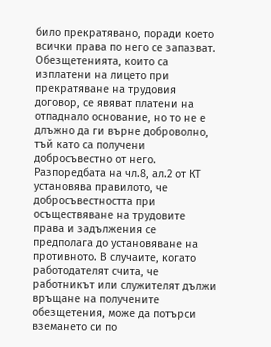било прекратявано, поради което всички права по него се запазват. Обезщетенията, които са изплатени на лицето при прекратяване на трудовия договор, се явяват платени на отпаднало основание, но то не е длъжно да ги върне доброволно, тъй като са получени добросъвестно от него. Разпоредбата на чл.8, ал.2 от КТ установява правилото, че добросъвестността при осъществяване на трудовите права и задължения се предполага до установяване на противното. В случаите, когато работодателят счита, че работникът или служителят дължи връщане на получените обезщетения, може да потърси вземането си по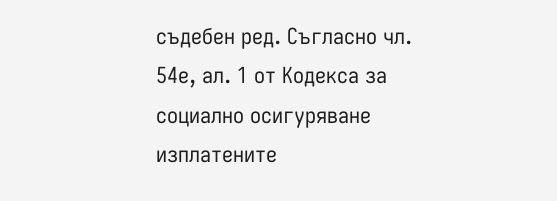съдебен ред. Съгласно чл. 54е, ал. 1 от Кодекса за социално осигуряване изплатените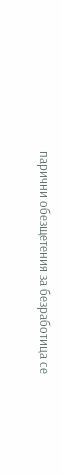парични обезщетения за безработица се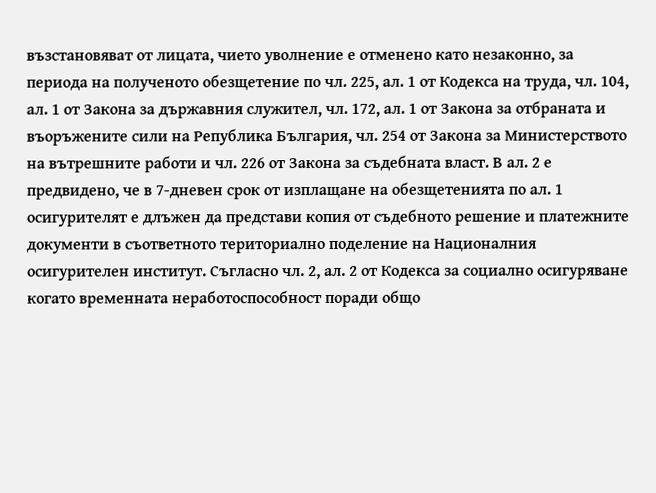възстановяват от лицата, чието уволнение е отменено като незаконно, за периода на полученото обезщетение по чл. 225, ал. 1 от Кодекса на труда, чл. 104, ал. 1 от Закона за държавния служител, чл. 172, ал. 1 от Закона за отбраната и въоръжените сили на Република България, чл. 254 от Закона за Министерството на вътрешните работи и чл. 226 от Закона за съдебната власт. В ал. 2 е предвидено, че в 7-дневен срок от изплащане на обезщетенията по ал. 1 осигурителят е длъжен да представи копия от съдебното решение и платежните документи в съответното териториално поделение на Националния осигурителен институт. Съгласно чл. 2, ал. 2 от Кодекса за социално осигуряване когато временната неработоспособност поради общо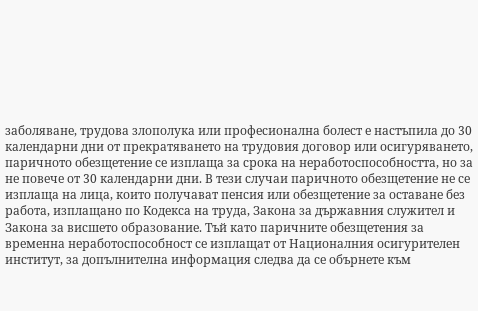заболяване, трудова злополука или професионална болест е настъпила до 30 календарни дни от прекратяването на трудовия договор или осигуряването, паричното обезщетение се изплаща за срока на неработоспособността, но за не повече от 30 календарни дни. В тези случаи паричното обезщетение не се изплаща на лица, които получават пенсия или обезщетение за оставане без работа, изплащано по Кодекса на труда, Закона за държавния служител и Закона за висшето образование. Тъй като паричните обезщетения за временна неработоспособност се изплащат от Националния осигурителен институт, за допълнителна информация следва да се обърнете към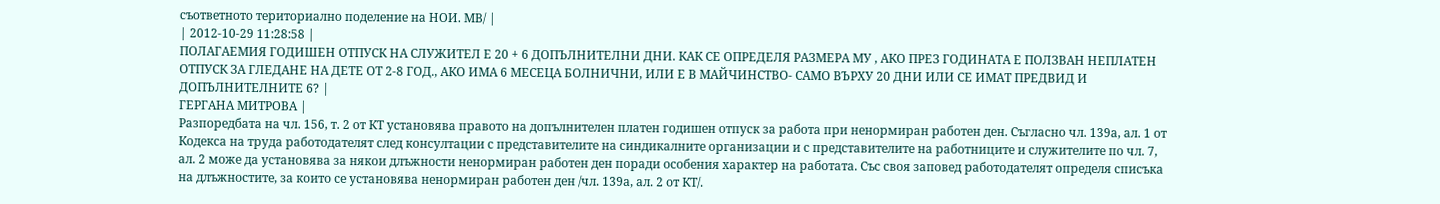съответното териториално поделение на НОИ. МВ/ |
| 2012-10-29 11:28:58 |
ПОЛАГАЕМИЯ ГОДИШЕН ОТПУСК НА СЛУЖИТЕЛ Е 20 + 6 ДОПЪЛНИТЕЛНИ ДНИ. КАК СЕ ОПРЕДЕЛЯ РАЗМЕРА МУ , АКО ПРЕЗ ГОДИНАТА Е ПОЛЗВАН НЕПЛАТЕН ОТПУСК ЗА ГЛЕДАНЕ НА ДЕТЕ ОТ 2-8 ГОД., АКО ИМА 6 МЕСЕЦА БОЛНИЧНИ, ИЛИ Е В МАЙЧИНСТВО- САМО ВЪРХУ 20 ДНИ ИЛИ СЕ ИМАТ ПРЕДВИД И ДОПЪЛНИТЕЛНИТЕ 6? |
ГЕРГАНА МИТРОВА |
Разпоредбата на чл. 156, т. 2 от КТ установява правото на допълнителен платен годишен отпуск за работа при ненормиран работен ден. Съгласно чл. 139а, ал. 1 от Кодекса на труда работодателят след консултации с представителите на синдикалните организации и с представителите на работниците и служителите по чл. 7, ал. 2 може да установява за някои длъжности ненормиран работен ден поради особения характер на работата. Със своя заповед работодателят определя списъка на длъжностите, за които се установява ненормиран работен ден /чл. 139а, ал. 2 от КТ/.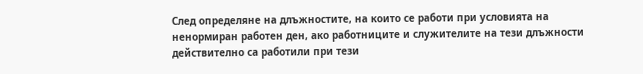След определяне на длъжностите, на които се работи при условията на ненормиран работен ден, ако работниците и служителите на тези длъжности действително са работили при тези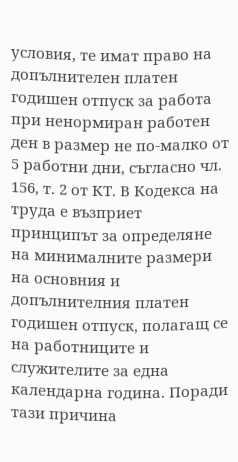условия, те имат право на допълнителен платен годишен отпуск за работа при ненормиран работен ден в размер не по-малко от 5 работни дни, съгласно чл. 156, т. 2 от КТ. В Кодекса на труда е възприет принципът за определяне на минималните размери на основния и допълнителния платен годишен отпуск, полагащ се на работниците и служителите за една календарна година. Поради тази причина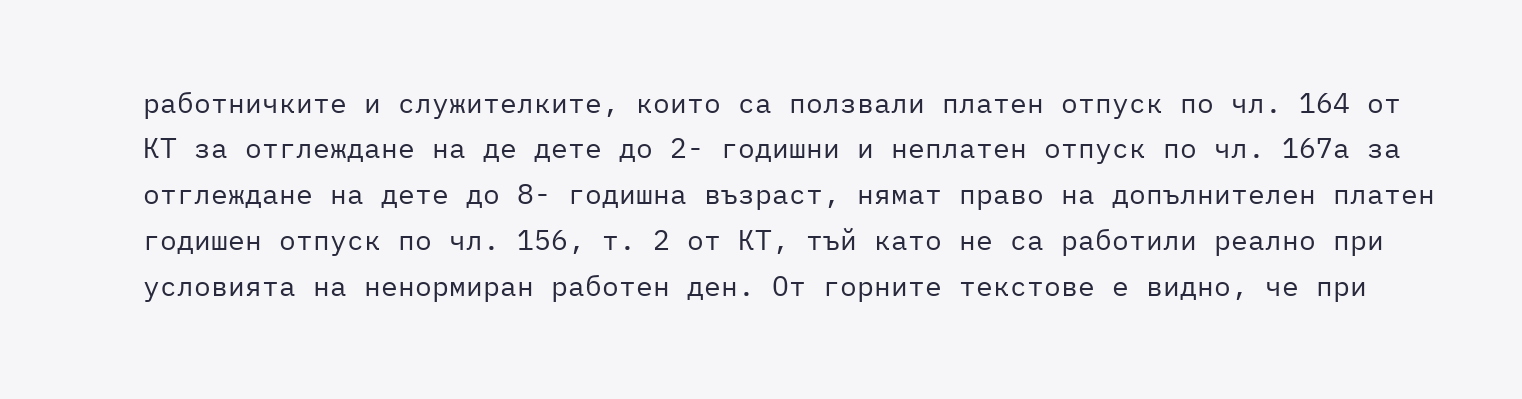работничките и служителките, които са ползвали платен отпуск по чл. 164 от КТ за отглеждане на де дете до 2- годишни и неплатен отпуск по чл. 167а за отглеждане на дете до 8- годишна възраст, нямат право на допълнителен платен годишен отпуск по чл. 156, т. 2 от КТ, тъй като не са работили реално при условията на ненормиран работен ден. От горните текстове е видно, че при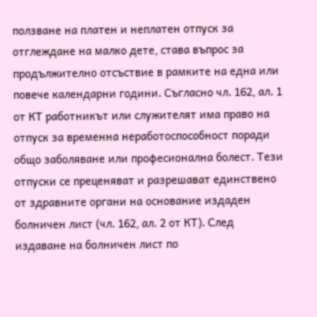ползване на платен и неплатен отпуск за отглеждане на малко дете, става въпрос за продължително отсъствие в рамките на една или повече календарни години. Съгласно чл. 162, ал. 1 от КТ работникът или служителят има право на отпуск за временна неработоспособност поради общо заболяване или професионална болест. Тези отпуски се преценяват и разрешават единствено от здравните органи на основание издаден болничен лист (чл. 162, ал. 2 от КТ). След издаване на болничен лист по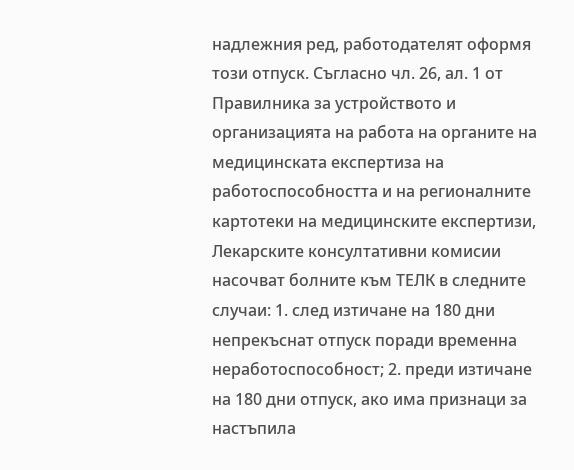надлежния ред, работодателят оформя този отпуск. Съгласно чл. 26, ал. 1 от Правилника за устройството и организацията на работа на органите на медицинската експертиза на работоспособността и на регионалните картотеки на медицинските експертизи, Лекарските консултативни комисии насочват болните към ТЕЛК в следните случаи: 1. след изтичане на 180 дни непрекъснат отпуск поради временна неработоспособност; 2. преди изтичане на 180 дни отпуск, ако има признаци за настъпила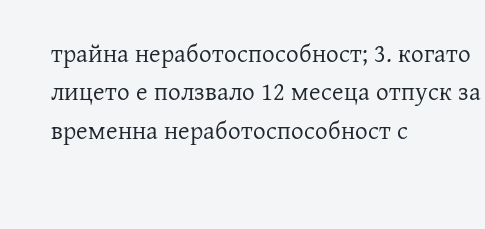трайна неработоспособност; 3. когато лицето е ползвало 12 месеца отпуск за временна неработоспособност с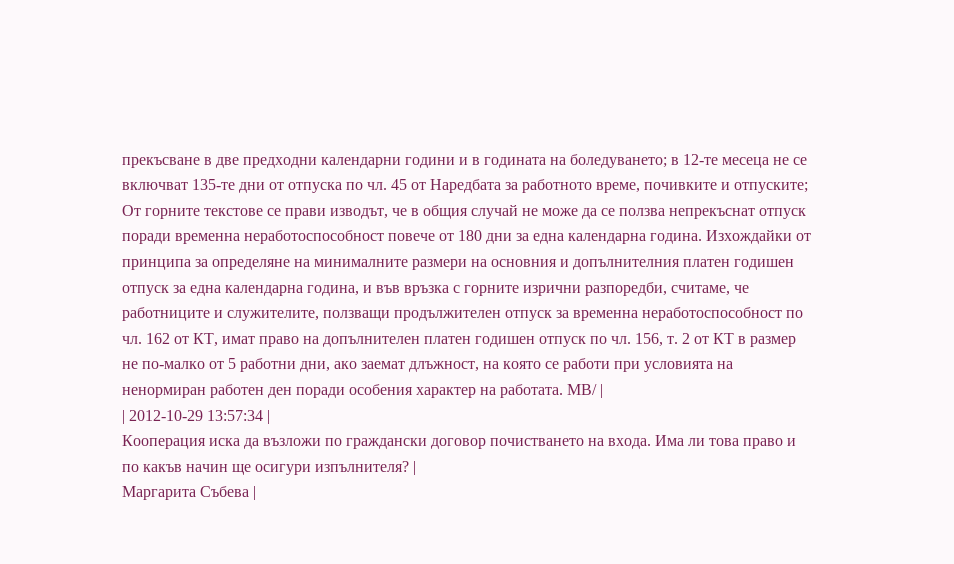прекъсване в две предходни календарни години и в годината на боледуването; в 12-те месеца не се включват 135-те дни от отпуска по чл. 45 от Наредбата за работното време, почивките и отпуските; От горните текстове се прави изводът, че в общия случай не може да се ползва непрекъснат отпуск поради временна неработоспособност повече от 180 дни за една календарна година. Изхождайки от принципа за определяне на минималните размери на основния и допълнителния платен годишен отпуск за една календарна година, и във връзка с горните изрични разпоредби, считаме, че работниците и служителите, ползващи продължителен отпуск за временна неработоспособност по чл. 162 от КТ, имат право на допълнителен платен годишен отпуск по чл. 156, т. 2 от КТ в размер не по-малко от 5 работни дни, ако заемат длъжност, на която се работи при условията на ненормиран работен ден поради особения характер на работата. МВ/ |
| 2012-10-29 13:57:34 |
Кооперация иска да възложи по граждански договор почистването на входа. Има ли това право и по какъв начин ще осигури изпълнителя? |
Маргарита Събева |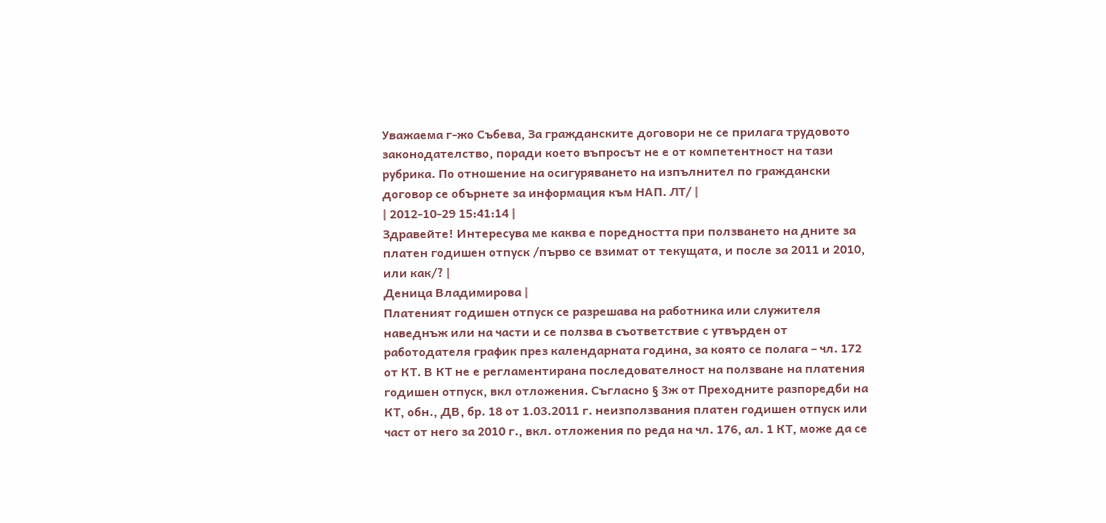Уважаема г-жо Събева, За гражданските договори не се прилага трудовото законодателство, поради което въпросът не е от компетентност на тази рубрика. По отношение на осигуряването на изпълнител по граждански договор се обърнете за информация към НАП. ЛТ/ |
| 2012-10-29 15:41:14 |
Здравейте! Интересува ме каква е поредността при ползването на дните за платен годишен отпуск /първо се взимат от текущата, и после за 2011 и 2010, или как/? |
Деница Владимирова |
Платеният годишен отпуск се разрешава на работника или служителя наведнъж или на части и се ползва в съответствие с утвърден от работодателя график през календарната година, за която се полага – чл. 172 от КТ. В КТ не е регламентирана последователност на ползване на платения годишен отпуск, вкл отложения. Съгласно § 3ж от Преходните разпоредби на КТ, обн., ДВ, бр. 18 от 1.03.2011 г. неизползвания платен годишен отпуск или част от него за 2010 г., вкл. отложения по реда на чл. 176, ал. 1 КТ, може да се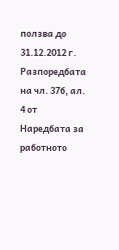ползва до 31.12.2012 г. Разпоредбата на чл. 37б, ал. 4 от Наредбата за работното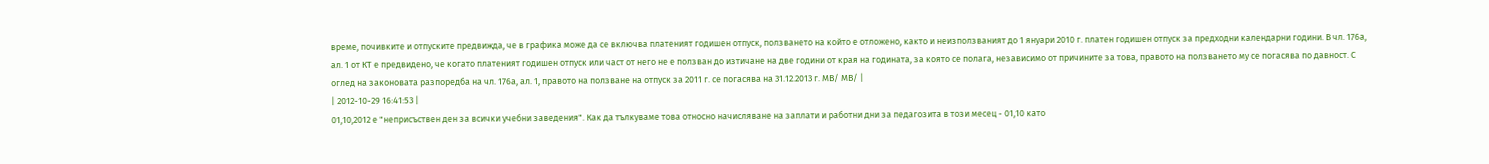време, почивките и отпуските предвижда, че в графика може да се включва платеният годишен отпуск, ползването на който е отложено, както и неизползваният до 1 януари 2010 г. платен годишен отпуск за предходни календарни години. В чл. 176а, ал. 1 от КТ е предвидено, че когато платеният годишен отпуск или част от него не е ползван до изтичане на две години от края на годината, за която се полага, независимо от причините за това, правото на ползването му се погасява по давност. С оглед на законовата разпоредба на чл. 176а, ал. 1, правото на ползване на отпуск за 2011 г. се погасява на 31.12.2013 г. МВ/ МВ/ |
| 2012-10-29 16:41:53 |
01,10,2012 е "неприсъствен ден за всички учебни заведения". Как да тълкуваме това относно начисляване на заплати и работни дни за педагозита в този месец - 01,10 като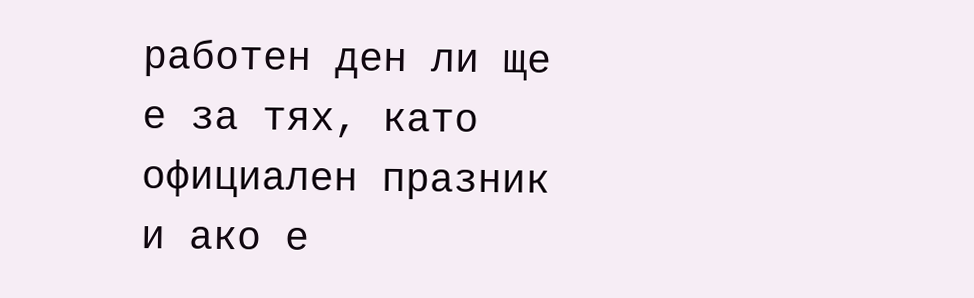работен ден ли ще е за тях, като официален празник и ако е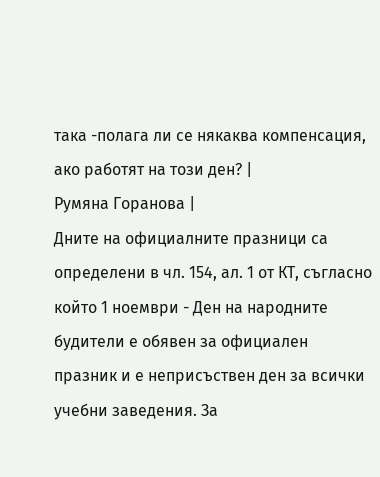така -полага ли се някаква компенсация, ако работят на този ден? |
Румяна Горанова |
Дните на официалните празници са определени в чл. 154, ал. 1 от КТ, съгласно който 1 ноември - Ден на народните будители е обявен за официален празник и е неприсъствен ден за всички учебни заведения. За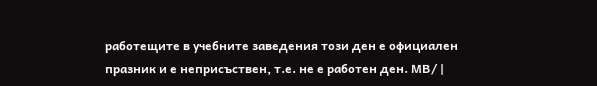работещите в учебните заведения този ден е официален празник и е неприсъствен, т.е. не е работен ден. МВ/ |